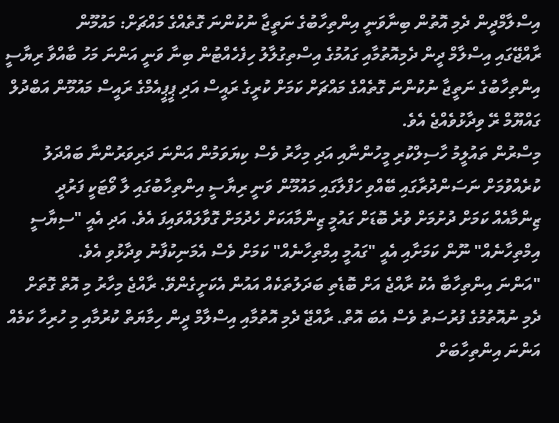އިސްލާމްދީން ދެމި އޮތުން ބިނާވަނީ އިންތިހާބުގެ ނަތީޖާ ނުކުންނަ ގޮތެއްގެ މައްޗަށް: މައުމޫން
ރާއްޖޭގައި އިސްލާމް ދީން ދެމިއޮތުމާއި ގައުމުގެ އިސްތިގުލާލު ހިފެހެއްޓުން ބިނާ ވަނީ އަންނަ މަހު ބާއްވާ ރިޔާސީ އިންތިހާބުގެ ނަތީޖާ ނުކުންނަ ގޮތެއްގެ މައްޗަށް ކަމަށް ކުރީގެ ރައީސް އަދި ޕީޕީއެމްގެ ރައީސް މައުމޫން އަބްދުލް ގައްޔޫމް ރޭ ވިދާޅުވެއްޖެ އެވެ.
މިސްރުން ތައުލީމު ހާސިލްކުރި މީހުންނާއި އަދި މިހާރު ވެސް ކިޔަވަމުން އަންނަ ދަރިވަރުންނާ ބައްދަލު ކުރެއްވުމަށް ނަސަންދުރާގައި ބޭއްވި ހަފްލާގައި މައުމޫން ވަނީ ރިޔާސީ އިންތިހާބުގައި ލާ ވޯޓަކީ ފަރުދީ ޒިންމާއެއް ކަމަށް ދުށުމަށް ވުރެ ބޮޑަށް ގައުމީ ޒިންމާއަކަށް ހެދުމަށް ގޮވާލައްވައިފަ އެވެ. އަދި އެއީ "ސިޔާސީ އިމްތިހާނެއް" ނޫން ކަމަށާއި އެއީ "ގައުމީ އިމްތިހާނެއް" ކަމަށް ވެސް އެމަނިކުފާނު ވިދާޅުވި އެވެ.
"އަންނަ އިންތިހާބާ އެކު ރާއްޖެ އަށް ބޮޑެތި ބަދަލުތަކެއް އައުން އެކަށީގެންވޭ. ރާއްޖެ މިހާރު މި އޮތް ގޮތަށް ދެމި ނުއޮތުމުގެ ފުރުސަތު ވެސް އެބަ އޮތް. ރާއްޖޭ ދެމި އޮތުމާއި އިސްލާމް ދީން ހިމާޔަތް ކުރުމާއި މި ހުރިހާ ކަމެއް އަންނަ އިންތިހާބަށް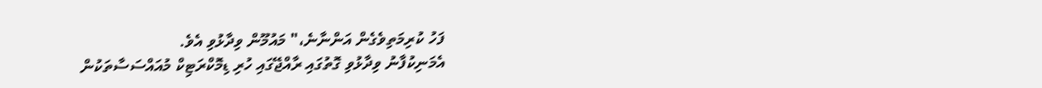ފަހު ކުރިމަތިވެގެން އަންނާނެ،" މައުމޫން ވިދާޅުވި އެވެ.
އެމަނިކުފާނު ވިދާޅުވި ގޮތުގައި ރާއްޖޭގައި ހުރި ޑިމޮކްރަޓިކް މުއައްސަސާތަކުން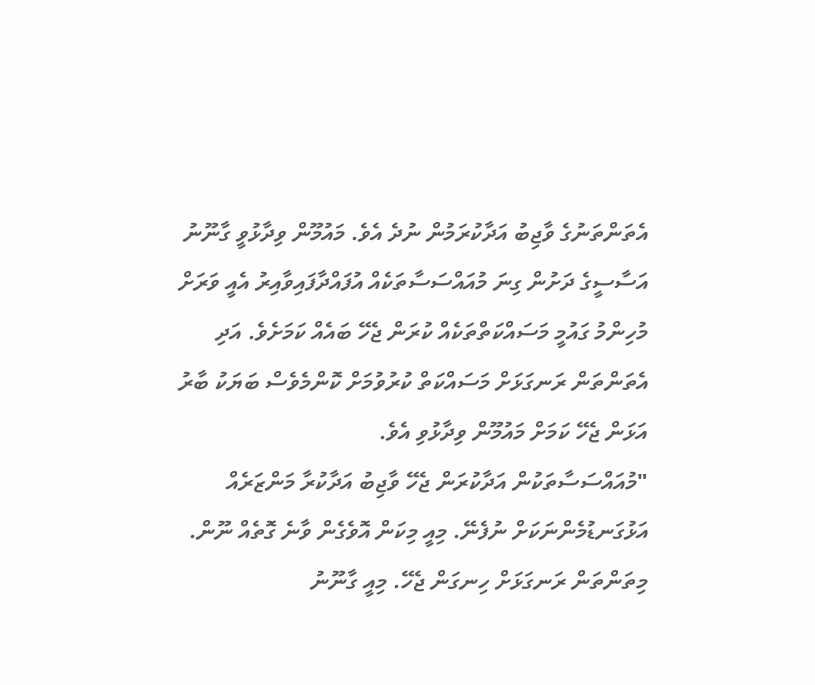އެތަންތަނުގެ ވާޖިބު އަދާކުރަމުން ނުދެ އެވެ. މައުމޫން ވިދާޅުވީ ގާނޫނު އަސާސީގެ ދަށުން ގިނަ މުއައްސަސާތަކެއް އުފައްދާފައިވާއިރު އެއީ ވަރަށް މުހިންމު ގައުމީ މަސައްކަތްތަކެއް ކުރަން ޖެހޭ ބައެއް ކަމަށެވެ. އަދި އެތަންތަން ރަނގަޅަށް މަސައްކަތް ކުރުވުމަށް ކޮންމެވެސް ބަޔަކު ބާރު އަޅަން ޖެހޭ ކަމަށް މައުމޫން ވިދާޅުވި އެވެ.
"މުއައްސަސާތަކުން އަދާކުރަން ޖެހޭ ވާޖިބު އަދާކުރާ މަންޒަރެއް އަޅުގަނޑުމެންނަކަށް ނުފެނޭ. މިއީ މިކަން އޮވެގެން ވާނެ ގޮތެއް ނޫން. މިތަންތަން ރަނގަޅަށް ހިނގަން ޖެހޭ. މިއީ ގާނޫނު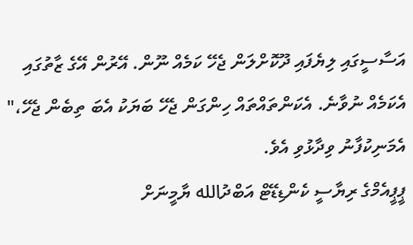އަސާސީގައި ލިޔެފައި ދޫކޮށްލަން ޖެހޭ ކަމެއް ނޫން. އޭރުން އޭގެ ޒާތުގައި އެކަމެއް ނުވާނެ. އެކަންތައްތައް ހިންގަން ޖެހޭ ބަޔަކު އެބަ ތިބެން ޖެހޭ،" އެމަނިކުފާނު ވިދާޅުވި އެވެ.
ޕީޕީއެމްގެ ރިޔާސީ ކެންޑިޑޭޓް އަބްދުالله ޔާމީނަށް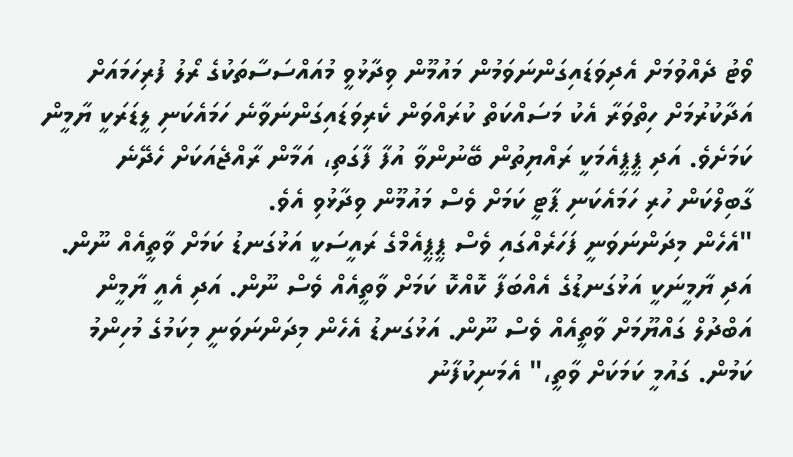ވޯޓު ދެއްވުމަށް އެދިވަޑައިގަންނަވަމުން މައުމޫން ވިދާޅުވީ މުއައްސަސާތަކުގެ ރޯލު ފުރިހަމައަށް އަދާކުރުމަށް ހިތްވަރާ އެކު މަސައްކަތް ކުރައްވަން ކެރިވަޑައިގަންނަވާނެ ހަމައެކަނި ލީޑަރަކީ ޔާމީން ކަމަށެވެ. އަދި ޕީޕީއެމަކީ ރައްޔިތުން ބޭނުންވާ އުފާ ފާގަތި، އަމާން ރާއްޖެއަކަށް ހެދޭނެ ގާބިލްކަން ހުރި ހަމައެކަނި ޕާޓީ ކަމަށް ވެސް މައުމޫން ވިދާޅުވި އެވެ.
"އެހެން މިދަންނަވަނީ ފަހަރެއްގައި ވެސް ޕީޕީއެމްގެ ރައީސަކީ އަޅުގަނޑު ކަމަށް ވާތީއެއް ނޫން. އަދި ޔާމީނަކީ އަޅުގަނޑުގެ އެއްބަފާ ކޮއްކޮ ކަމަށް ވާތީއެއް ވެސް ނޫން. އަދި އެއީ ޔާމީން އަބްދުލް ގައްޔޫމަށް ވާތީއެއް ވެސް ނޫން. އަޅުގަނޑު އެހެން މިދަންނަވަނީ މިކަމުގެ މުހިންމު ކަމުން. ގައުމީ ކަމަކަށް ވާތީ،" އެމަނިކުފާނު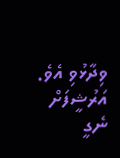ވިދާޅުވި އެވެ.
އަރުޝީފަށް ނެގީ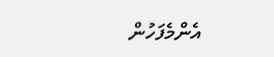އެންމެފަހުން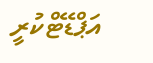އަޕްޑޭޓްކުރީ